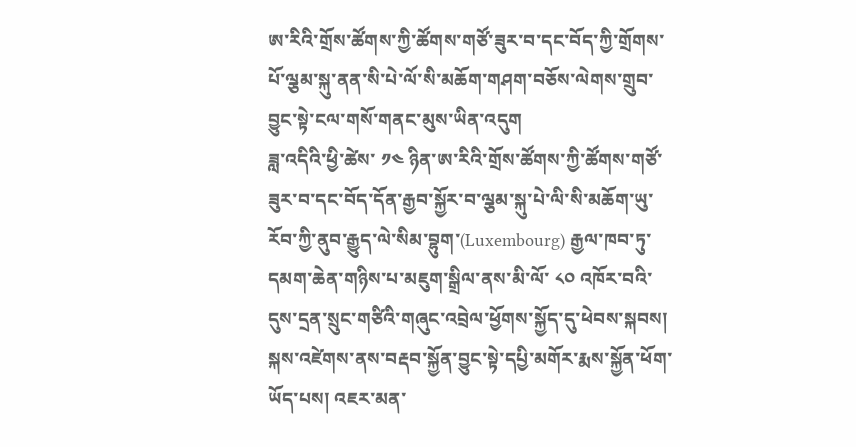ཨ་རིའི་གྲོས་ཚོགས་ཀྱི་ཚོགས་གཙོ་ཟུར་བ་དང་བོད་ཀྱི་གྲོགས་པོ་ལྕམ་སྐུ་ནན་སི་པེ་ལོ་སི་མཆོག་གཤག་བཅོས་ལེགས་གྲུབ་བྱུང་སྟེ་ངལ་གསོ་གནང་མུས་ཡིན་འདུག
ཟླ་འདིའི་ཕྱི་ཚེས་ ༡༤ ཉིན་ཨ་རིའི་གྲོས་ཚོགས་ཀྱི་ཚོགས་གཙོ་ཟུར་བ་དང་བོད་དོན་རྒྱབ་སྐྱོར་བ་ལྕམ་སྐུ་པེ་ལི་སི་མཆོག་ཡུ་རོབ་ཀྱི་ནུབ་རྒྱུད་ལེ་སིམ་བྷུག་(Luxembourg) རྒྱལ་ཁབ་ཏུ་དམག་ཆེན་གཉིས་པ་མཇུག་སྒྲིལ་ནས་མི་ལོ་ ༨༠ འཁོར་བའི་དུས་དྲན་སྲུང་གཙིའི་གཞུང་འབྲེལ་ཕྱོགས་སྐྱོད་དུ་ཕེབས་སྐབས། སྐས་འཛེགས་ནས་བརྡབ་སྐྱོན་བྱུང་སྟེ་དཔྱི་མགོར་རྨས་སྐྱོན་ཕོག་ཡོད་པས། འཇར་མན་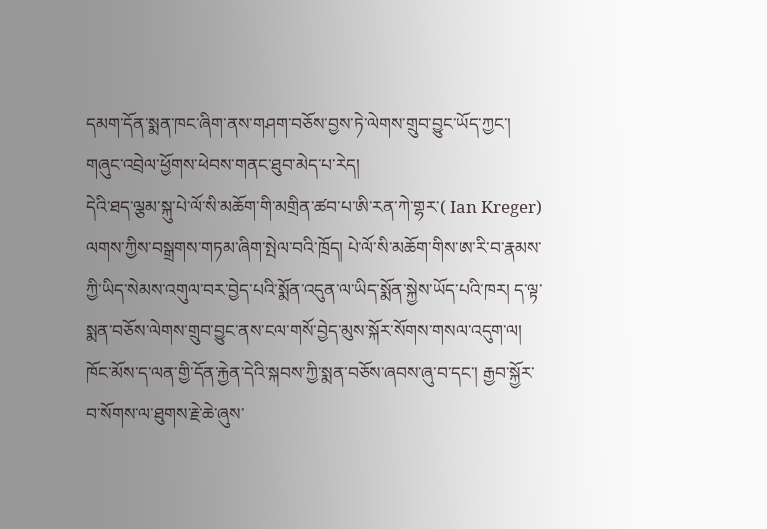དམག་དོན་སྨན་ཁང་ཞིག་ནས་གཤག་བཅོས་བྱས་ཏེ་ལེགས་གྲུབ་བྱུང་ཡོད་ཀྱང་། གཞུང་འབྲེལ་ཕྱོགས་ཕེབས་གནང་ཐུབ་མེད་པ་རེད།
དེའི་ཐད་ལྕམ་སྐུ་པེ་ལོ་སི་མཆོག་གི་མགྲིན་ཚབ་པ་ཨི་རན་ཀེ་གྷར་( Ian Kreger) ལགས་ཀྱིས་བསྒྲགས་གཏམ་ཞིག་སྤེལ་བའི་ཁྲོད། པེ་ལོ་སི་མཆོག་གིས་ཨ་རི་བ་རྣམས་ཀྱི་ཡིད་སེམས་འགུལ་བར་བྱེད་པའི་སྨོན་འདུན་ལ་ཡིད་སྨོན་སྐྱེས་ཡོད་པའི་ཁར། ད་ལྟ་སྨན་བཅོས་ལེགས་གྲུབ་བྱུང་ནས་ངལ་གསོ་བྱེད་མུས་སྐོར་སོགས་གསལ་འདུག་ལ། ཁོང་མོས་ད་ལན་གྱི་དོན་རྐྱེན་དེའི་སྐབས་ཀྱི་སྨན་བཅོས་ཞབས་ཞུ་བ་དང་། རྒྱབ་སྐྱོར་བ་སོགས་ལ་ཐུགས་རྗེ་ཆེ་ཞུས་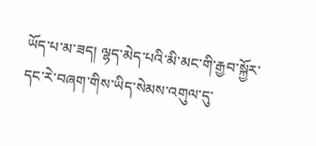ཡོད་པ་མ་ཟད། ལྷད་མེད་པའི་མི་མང་གི་རྒྱབ་སྐྱོར་དང་རེ་བཞག་གིས་ཡིད་སེམས་འགུལ་དུ་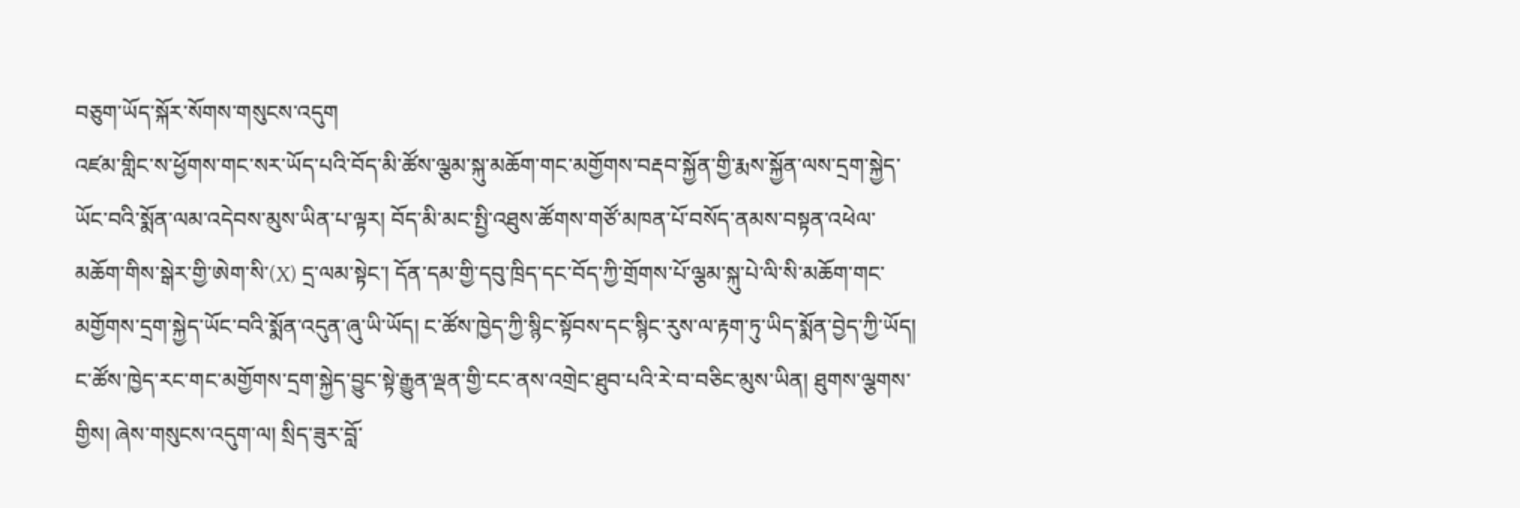བཅུག་ཡོད་སྐོར་སོགས་གསུངས་འདུག
འཛམ་གླིང་ས་ཕྱོགས་གང་སར་ཡོད་པའི་བོད་མི་ཚོས་ལྕམ་སྐུ་མཆོག་གང་མགྱོགས་བརྡབ་སྐྱོན་གྱི་རྨས་སྐྱོན་ལས་དྲག་སྐྱེད་ཡོང་བའི་སྨོན་ལམ་འདེབས་མུས་ཡིན་པ་ལྟར། བོད་མི་མང་སྤྱི་འཐུས་ཚོགས་གཙོ་མཁན་པོ་བསོད་ནམས་བསྟན་འཕེལ་མཆོག་གིས་སྒེར་གྱི་ཨེག་སི་(X) དྲ་ལམ་སྟེང་། དོན་དམ་གྱི་དབུ་ཁྲིད་དང་བོད་ཀྱི་གྲོགས་པོ་ལྕམ་སྐུ་པེ་ལི་སི་མཆོག་གང་མགྱོགས་དྲག་སྐྱེད་ཡོང་བའི་སྨོན་འདུན་ཞུ་ཡི་ཡོད། ང་ཚོས་ཁྱེད་ཀྱི་སྙིང་སྟོབས་དང་སྙིང་རུས་ལ་རྟག་ཏུ་ཡིད་སྨོན་བྱེད་ཀྱི་ཡོད། ང་ཚོས་ཁྱེད་རང་གང་མགྱོགས་དྲག་སྐྱེད་བྱུང་སྟེ་རྒྱུན་ལྡན་གྱི་ངང་ནས་འགྲེང་ཐུབ་པའི་རེ་བ་བཅིང་མུས་ཡིན། ཐུགས་ལྕགས་གྱིས། ཞེས་གསུངས་འདུག་ལ། སྲིད་ཟུར་བློ་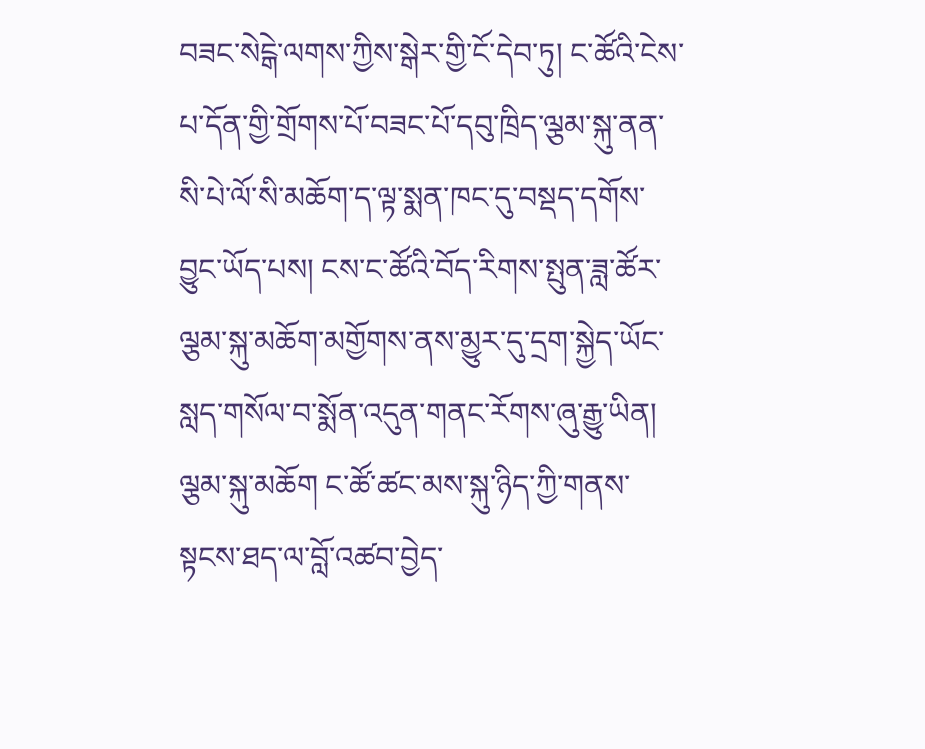བཟང་སེངྒེ་ལགས་ཀྱིས་སྒེར་གྱི་ངོ་དེབ་ཏུ། ང་ཚོའི་ངེས་པ་དོན་གྱི་གྲོགས་པོ་བཟང་པོ་དབུ་ཁྲིད་ལྕམ་སྐུ་ནན་སི་པེ་ལོ་སི་མཆོག་ད་ལྟ་སྨན་ཁང་དུ་བསྡད་དགོས་བྱུང་ཡོད་པས། ངས་ང་ཚོའི་བོད་རིགས་སྤུན་ཟླ་ཚོར་ལྕམ་སྐུ་མཆོག་མགྱོགས་ནས་མྱུར་དུ་དྲག་སྐྱེད་ཡོང་སླད་གསོལ་བ་སྨོན་འདུན་གནང་རོགས་ཞུ་རྒྱུ་ཡིན། ལྕམ་སྐུ་མཆོག ང་ཚོ་ཚང་མས་སྐུ་ཉིད་ཀྱི་གནས་སྟངས་ཐད་ལ་བློ་འཚབ་བྱེད་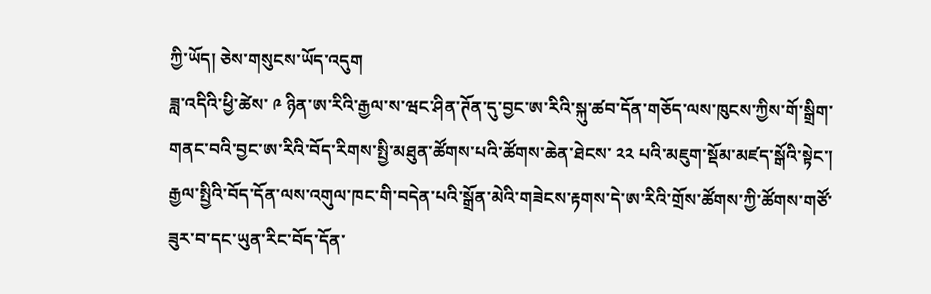ཀྱི་ཡོད། ཅེས་གསུངས་ཡོད་འདུག
ཟླ་འདིའི་ཕྱི་ཚེས་ ༩ ཉིན་ཨ་རིའི་རྒྱལ་ས་ཝང་ཤིན་ཊོན་དུ་བྱང་ཨ་རིའི་སྐུ་ཚབ་དོན་གཅོད་ལས་ཁུངས་ཀྱིས་གོ་སྒྲིག་གནང་བའི་བྱང་ཨ་རིའི་བོད་རིགས་སྤྱི་མཐུན་ཚོགས་པའི་ཚོགས་ཆེན་ཐེངས་ ༢༢ པའི་མཇུག་སྡོམ་མཛད་སྒོའི་སྟེང་། རྒྱལ་སྤྱིའི་བོད་དོན་ལས་འགུལ་ཁང་གི་བདེན་པའི་སྒྲོན་མེའི་གཟེངས་རྟགས་དེ་ཨ་རིའི་གྲོས་ཚོགས་ཀྱི་ཚོགས་གཙོ་ཟུར་བ་དང་ཡུན་རིང་བོད་དོན་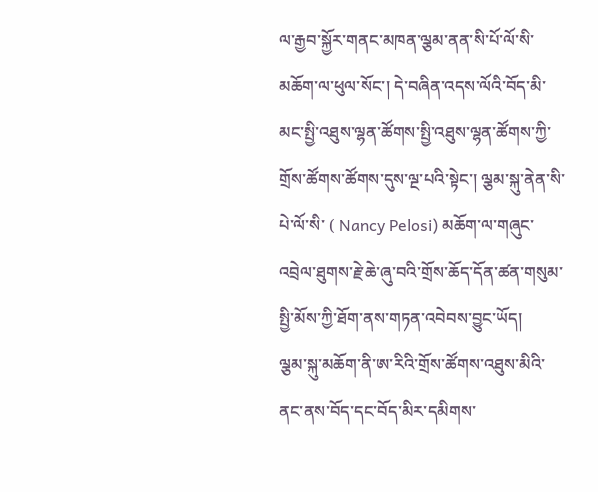ལ་རྒྱབ་སྐྱོར་གནང་མཁན་ལྕམ་ནན་སི་པོ་ལོ་སི་མཆོག་ལ་ཕུལ་སོང་། དེ་བཞིན་འདས་ལོའི་བོད་མི་མང་སྤྱི་འཐུས་ལྷན་ཚོགས་སྤྱི་འཐུས་ལྷན་ཚོགས་ཀྱི་གྲོས་ཚོགས་ཚོགས་དུས་ལྔ་པའི་སྟེང་། ལྕམ་སྐུ་ནེན་སི་པེ་ལོ་སི་ ( Nancy Pelosi) མཆོག་ལ་གཞུང་འབྲེལ་ཐུགས་རྗེ་ཆེ་ཞུ་བའི་གྲོས་ཆོད་དོན་ཚན་གསུམ་སྤྱི་མོས་ཀྱི་ཐོག་ནས་གཏན་འབེབས་བྱུང་ཡོད།
ལྕམ་སྐུ་མཆོག་ནི་ཨ་རིའི་གྲོས་ཚོགས་འཐུས་མིའི་ནང་ནས་བོད་དང་བོད་མིར་དམིགས་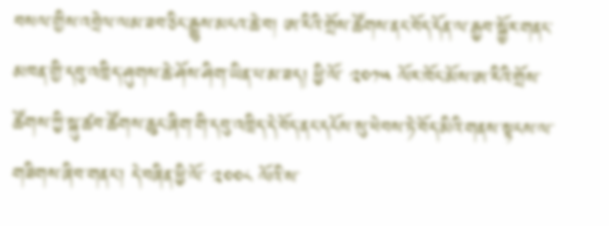བསལ་གྱིས་འབྲེལ་ལམ་ཟབ་ཅིང་རྒྱུས་མངའ་ཆེ་བ། ཨ་རིའི་གྲོས་ཚོགས་ནང་བོད་དོན་ལ་རྒྱབ་སྐྱོར་གནང་མཁན་གྱི་དབུ་འཁྲིད་ཤུགས་ཆེ་ཤོས་ཤིག་ཡིན་པ་མ་ཟད། ཕྱི་ལོ་ ༢༠༡༥ ལོར་ཁོང་མོས་ཨ་རིའི་གྲོས་ཚོགས་ཀྱི་སྐུ་ཚབ་ཚོགས་ཆུང་ཞིག་གི་དབུ་འཁྲིད་དེ་བོད་ནང་དངོས་སུ་ཕེབས་ཏེ་བོད་མིའི་གནས་སྟངས་ལ་གཟིགས་ཞིབ་གནང་། དེ་བཞིན་ཕྱི་ལོ་ ༢༠༠༨ ལོའི་ས་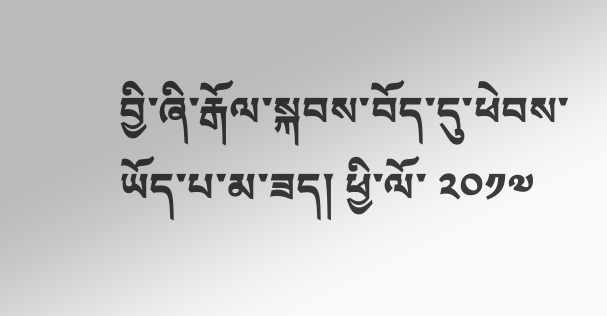བྱི་ཞི་རྒོལ་སྐབས་བོད་དུ་ཕེབས་ཡོད་པ་མ་ཟད། ཕྱི་ལོ་ ༢༠༡༧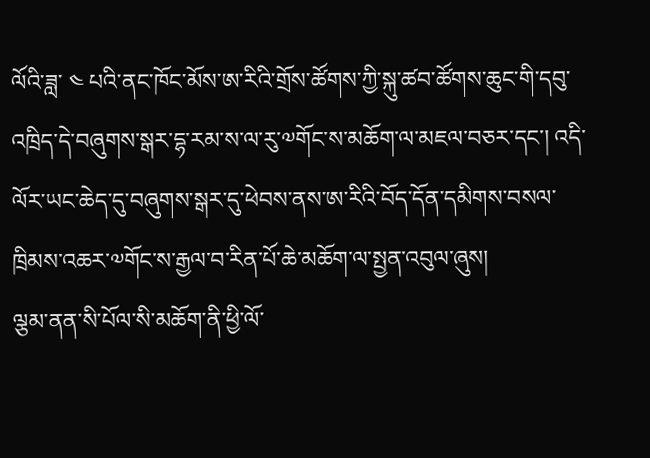ལོའི་ཟླ་ ༤ པའི་ནང་ཁོང་མོས་ཨ་རིའི་གྲོས་ཚོགས་ཀྱི་སྐུ་ཚབ་ཚོགས་ཆུང་གི་དབུ་འཁྲིད་དེ་བཞུགས་སྒར་དྷ་རམ་ས་ལ་རུ་༧གོང་ས་མཆོག་ལ་མཇལ་བཅར་དང་། འདི་ལོར་ཡང་ཆེད་དུ་བཞུགས་སྒར་དུ་ཕེབས་ནས་ཨ་རིའི་བོད་དོན་དམིགས་བསལ་ཁྲིམས་འཆར་༧གོང་ས་རྒྱལ་བ་རིན་པོ་ཆེ་མཆོག་ལ་སྤྱན་འབུལ་ཞུས།
ལྕམ་ནན་སི་པོལ་སི་མཆོག་ནི་ཕྱི་ལོ་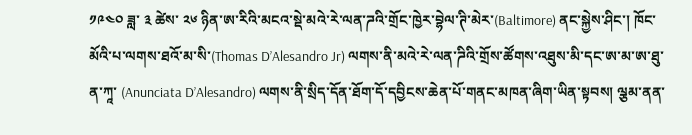༡༩༤༠ ཟླ་ ༣ ཚེས་ ༢༦ ཉིན་ཨ་རིའི་མངའ་སྡེ་མའེ་རེ་ལན་ཌའི་གྲོང་ཁྱེར་བྷེལ་ཊི་མེར་(Baltimore) ནང་སྐྱེས་ཤིང་། ཁོང་མོའི་པ་ལགས་ཐའོ་མ་སི་(Thomas D’Alesandro Jr) ལགས་ནི་མའེ་རེ་ལན་ཌིའི་གྲོས་ཚོགས་འཐུས་མི་དང་ཨ་མ་ཨ་ཐུ་ན་ཀཱ་ (Anunciata D’Alesandro) ལགས་ནི་སྲིད་དོན་ཐོག་དོ་དབྱིངས་ཆེན་པོ་གནང་མཁན་ཞིག་ཡིན་སྟབས། ལྕམ་ནན་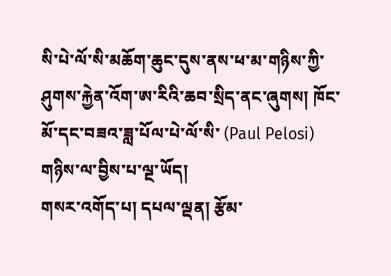སི་པེ་ལོ་སི་མཆོག་ཆུང་དུས་ནས་ཕ་མ་གཉིས་ཀྱི་ཤུགས་རྐྱེན་འོག་ཨ་རིའི་ཆབ་སྲིད་ནང་ཞུགས། ཁོང་མོ་དང་བཟའ་ཟླ་པོལ་པེ་ལོ་སི་ (Paul Pelosi) གཉིས་ལ་བྱིས་པ་ལྔ་ཡོད།
གསར་འགོད་པ། དཔལ་ལྡན། རྩོམ་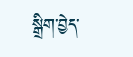སྒྲིག་བྱེད་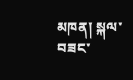མཁན། སྐལ་བཟང་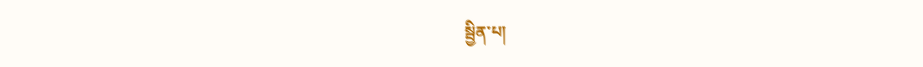སྦྱིན་པ།